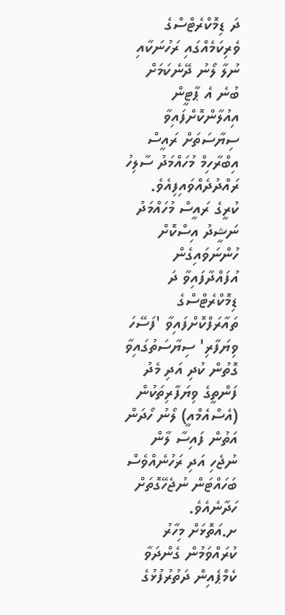ދަ ޑިމޮކްރެޓްސްގެ ވެރިކަމެއްގައި ރަހުނަކާއި ނުލާ ލޯނު ދޭނެކަމަށް ބުނެ އެ ޕާޓީން އިއުލާންކޮށްފައިވާ ސިޔާސަތަށް ރައީސް އިބްރާހިމް މުހައްމަދު ސާލިހު ރައްދުދެއްވައިފިއެވެ.
ކުރީގެ ރައީސް މުހައްމަދު ނަޝީދު އިސްކޮށް ހުންނަވައިގެން އުފައްދާފައިވާ ދަ ޑިމޮކްރެޓްސްގެ ތައާރަފްކޮށްފައިވާ 'ފަސޭހަ ވިޔަފާރި' ސިޔާސަތުގައިވާ ގޮތުން ކުދި އަދި މެދު ފަންތީގެ ވިޔަފާރިތަކުން (އެސްއެމްއީ) ލޯނު ހޯދަން އަތުން ފައިސާ ލާން ނުޖެހި އަދި ރަހުނެއްވެސް ބަހައްޓަން ނުޖެހޭގޮތަށް ހަދާނެއެވެ.
ށ.އަތޮޅަށް މިހާރު ކުރައްވަމުން ގެންދަވާ ކެމްޕެއިން ދަތުރުފުޅުގެ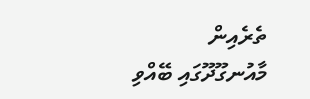ތެރެއިން މާއުނގޫދޫގައި ބޭއްވި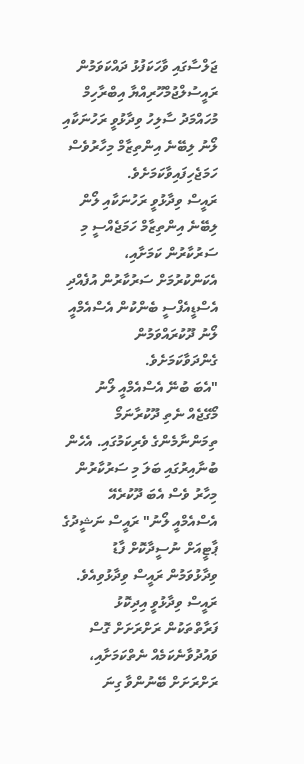ޖަލްސާގައި ވާހަކަފުޅު ދައްކަވަމުން ރައީސުލްޖުމްހޫރިއްޔާ އިބްރާހިމް މުހައްމަދު ސާލިހު ވިދާޅުވީ ރަހުނަކާއި ލޯނު ލިބޭނެ އިންތިޒާމް މިހާރުވެސް ހަމަޖެހިފައިވާކަމަށެވެ.
ރައީސް ވިދާޅުވީ ރަހުނަކާއި ލޯން ލިބޭނެ އިންތިޒާމް ހަމަޖެއްސީ މި ސަރުކާރުން ކަމަށާއި، އެކަންކުރުމަށް ސަރުކާރުން އުފެއްދި އެސްޑީއެފްސީ ބެންކުން އެސްއެމްއީ ލޯނު ދޫކުރައްވަމުން ގެންދަވާކަމަށެވެ.
"އެބަ ބުނޭ އެސްއެމްއީ ލޯނު މޯގޭޖެއް ނެތި ދޫކުރާނަމޯ ތިމަންނާމެންގެ ވެރިކަމުގައި. އެހެން ބުނާއިރުގައި ބަލަ މި ސަރުކާރުން މިހާރު ވެސް އެބަ ދޫކުރެއޭ އެސްއެމްއީ ލޯނު" ރައީސް ނަޝީދުގެ ޕާޓީއަށް ނުސީދާކޮށް ފާޑު ވިދާޅުވަމުން ރައީސް ވިދާޅުވިއެވެ.
ރައީސް ވިދާޅުވީ އިދިކޮޅު ފަރާތްތަކުން ރަށްރަށަށް ގޮސް ވައުދުވާނެކަމެއް ނެތްކަމަށާއި، ރަށްރަށަށް ބޭނުންވާ ގިނަ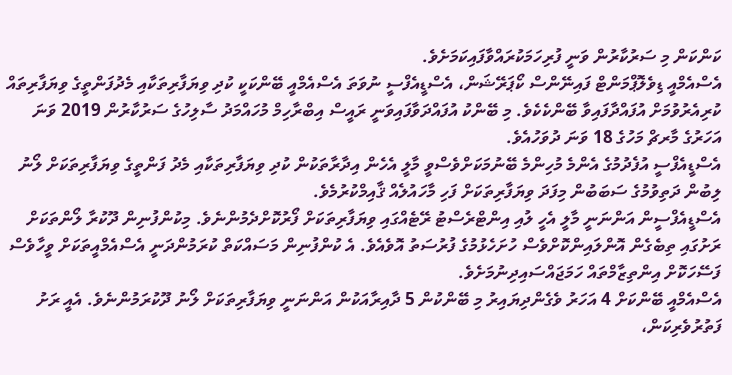ކަންކަން މި ސަރުކާރުން ވަނީ ފުރިހަމަކުރައްވާފައިކަމަށެވެ.
އެސްއެމްއީ ޑިވެލޮޕްމަންޓް ފައިނޭންސް ކޯޕަރޭޝަން، އެސްޑީއެފްސީ ނުވަތަ އެސްއެމްއީ ބޭންކަކީ ކުދި ވިޔަފާރިތަކާއި މެދުފަންތީގެ ވިޔަފާރިތައް ކުރިއެރުވުމަށް އުފައްދާފައިވާ ބޭންކެކެވެ. މި ބޭންކު އުފައްދަވާފައިވަނީ ރައީސް އިބްރާހިމް މުހައްމަދު ސާލިހުގެ ސަރުކާރުން 2019 ވަނަ އަހަރުގެ މާރޗް މަހުގެ 18 ވަނަ ދުވަހުއެވެ.
އެސްޑީއެފްސީ އުފެދުމުގެ އެންމެ މުހިންމެ ބޭނުމަކަށްވެސްވީ މާލީ އެހެން އިދާރާތަކުން ކުދި ވިޔަފާރިތަކާއި މެދު ފަންތީގެ ވިޔަފާރިތަކަށް ލޯނު ލިބުން ދަތިވުމުގެ ސަބަބުން މިފަދަ ވިޔަފާރިތަކަށް ފަހި މާހައުލެއް ޤާއިމްކުރުމެވެ.
އެސްޑީއެފްސީން އަންނަނީ މާލީ އެހީ ލުއި އިންޓްރެސްޓު ރޭޓެއްގައި ވިޔަފާރިތަކަށް ފޯރުކޮށްދެމުންނެވެ. މިކުންފުނިން ދޫކުރާ ލޯންތަކަށް ރަށުގައި ތިބެގެން އޮންލައިންކޮށްވެސް ހުށަހެޅުމުގެ ފުރުސަތު އޮވެއެވެ. އެ ކުންފުނިން މަސައްކަތް ކުރަމުންދަނީ އެސްއެމްއީތަކަށް ވީހާވެސް ފަސޭހަކޮށް އިންތިޒާމްތައް ހަމަޖައްސައިދިނުމަށެވެ.
އެސްއެމްއީ ބޭންކަށް 4 އަހަރު ވެގެންދިޔައިރު މި ބޭންކުން 5 ދާއިރާއަކުން އަންނަނީ ވިޔަފާރިތަކަށް ލޯނު ދޫކުރަމުންނެވެ. އެއީ ރަށު ފަތުރުވެރިކަން،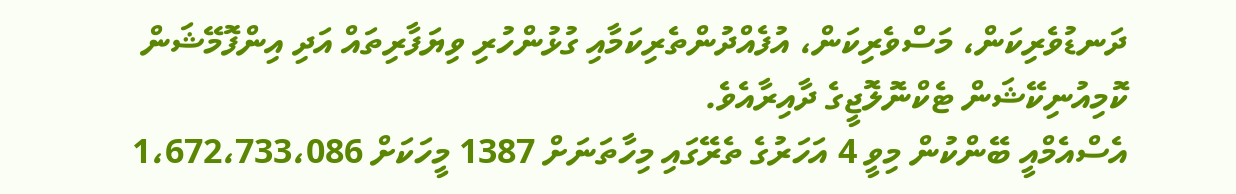ދަނޑުވެރިކަން، މަސްވެރިކަން، އުފެއްދުންތެރިކަމާއި ގުޅުންހުރި ވިޔަފާރިތައް އަދި އިންފޮމޭޝަން ކޮމިއުނިކޭޝަން ޓެކްނޮލޮޖީގެ ދާއިރާއެވެ.
އެސްއެމްއީ ބޭންކުން މިވީ 4 އަހަރުގެ ތެރޭގައި މިހާތަނަށް 1387 މީހަކަށް 1،672،733،086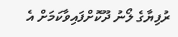ރުފިޔާގެ ލޯނު ދޫކޮށްފައިވާކަމަށް އެ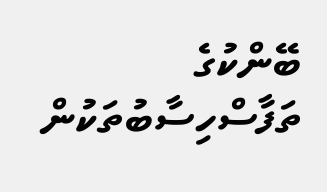ބޭންކުގެ ތަފާސްހިސާބުތަކުން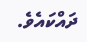ދައްކައެވެ.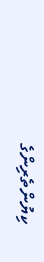ކިޔުންތެރިންގެ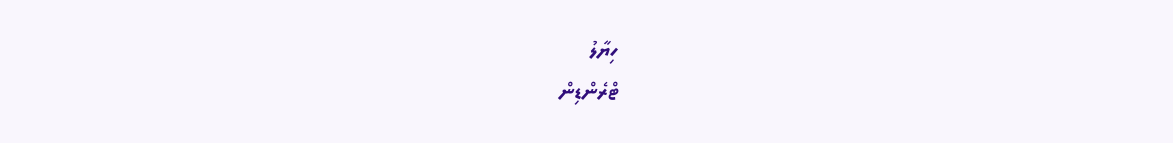ހިޔާލު
ޓްރެންޑިން